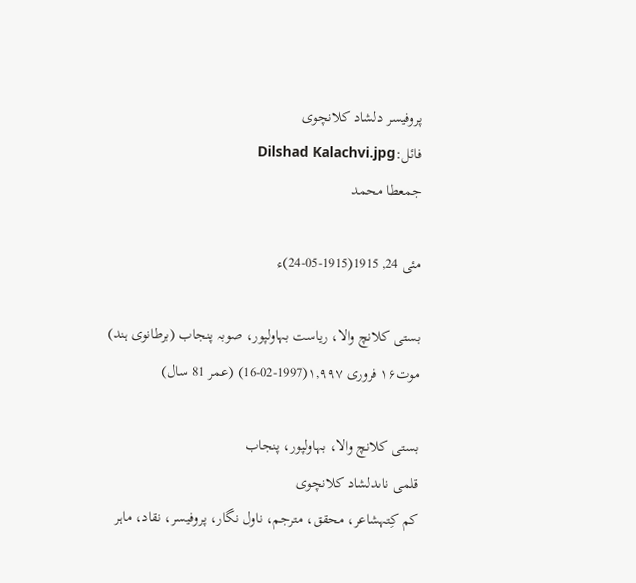پروفیسر دلشاد کلانچوی
فائل:Dilshad Kalachvi.jpg
جمعطا محمد

مئی 24, 1915(1915-05-24)ء

بستی کلانچ والا، ریاست بہاولپور، صوبہ پنجاب (برطانوی ہند)
موت۱۶ فروری ۱,۹۹۷(1997-02-16) (عمر 81 سال)

بستی کلانچ والا، بہاولپور، پنجاب
قلمی ناںدلشاد کلانچوی
کم کِتہشاعر، محقق، مترجم، ناول نگار، پروفیسر، نقاد، ماہر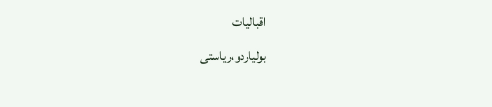اقبالیات
بولیاردو،ریاستی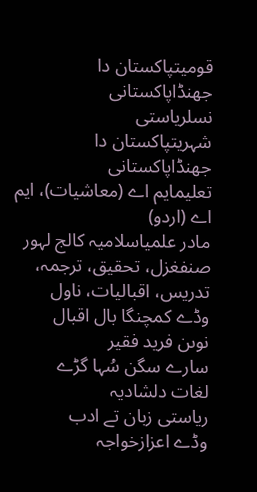قومیتپاکستان دا جھنڈاپاکستانی
نسلریاستی
شہریتپاکستان دا جھنڈاپاکستانی
تعلیمایم اے (معاشیات)، ایم اے (اردو)
مادر علمیاسلامیہ کالج لہور
صنفغزل، تحقیق، ترجمہ، تدریس، اقبالیات، ناول
وڈے کمچنگا بال اقبال
نوںن فرید فقیر
سارے سگن سُہا گڑے
لغات دلشادیہ
ریاستی زبان تے ادب
وڈے اعزازخواجہ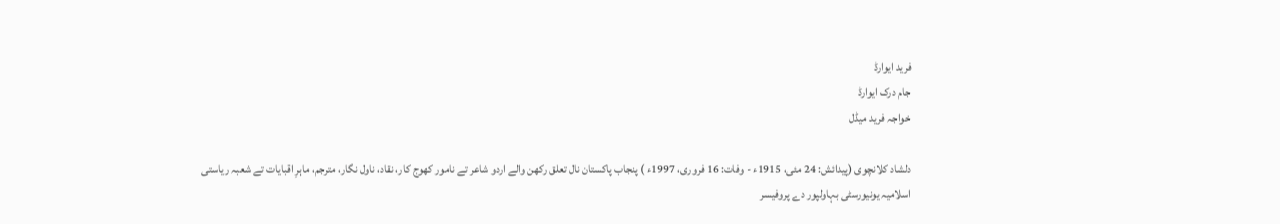فرید ایوارڈ
جام درک ایوارڈ
خواجہ فرید میڈل

دلشاد کلانچوی (پیدائش: 24 مئی، 1915ء - وفات: 16 فروری، 1997ء ) پنجاب پاکستان نال تعلق رکھن والے اردو شاعر تے نامور کھوج کار، نقاد، ناول نگار، مترجم، ماہرِ اقبایات تے شعبہ ریاستی اسلامیہ یونیورسٹی بہاولپور دے پروفیسر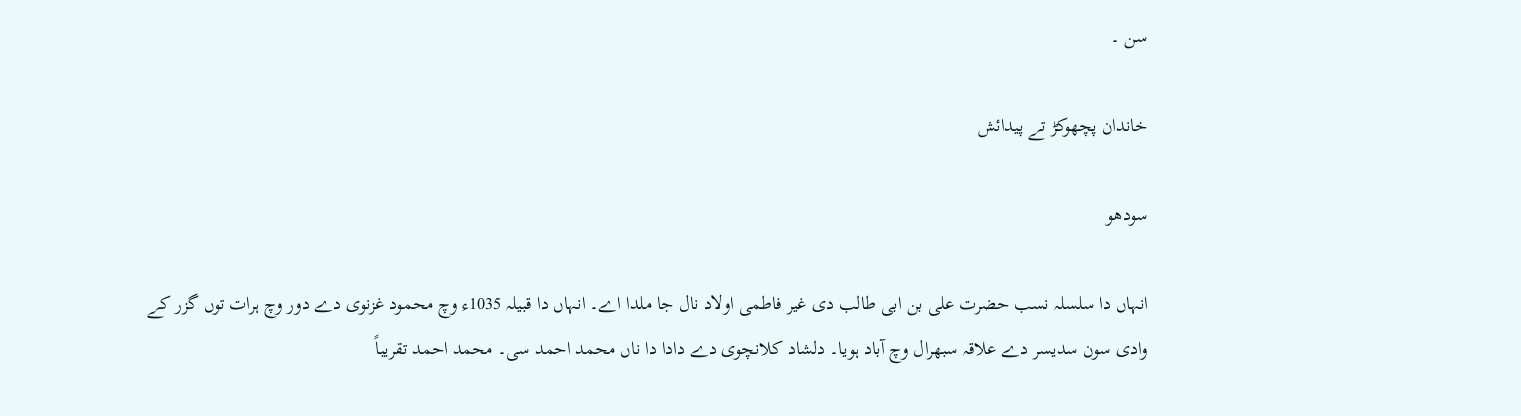سن ۔

خاندان پچھوکڑ تے پیدائش

سودھو

انہاں دا سلسلہ نسب حضرت علی بن ابی طالب دی غیر فاطمی اولاد نال جا ملدا اے۔ انہاں دا قبیلہ 1035ء وچ محمود غزنوی دے دور وچ ہرات توں گزر کے وادی سون سدیسر دے علاقہ سبھرال وچ آباد ہویا۔ دلشاد کلانچوی دے دادا دا ناں محمد احمد سی۔ محمد احمد تقریباً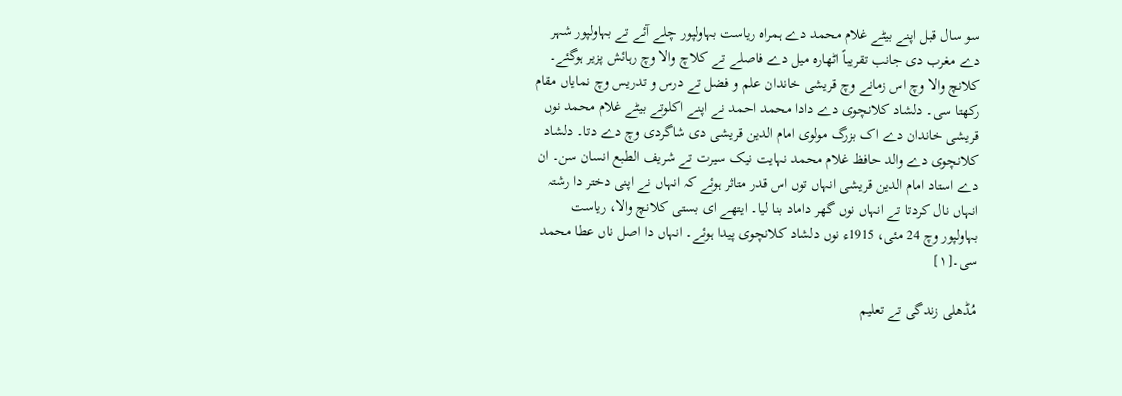سو سال قبل اپنے بیٹے غلام محمد دے ہمراہ ریاست بہاولپور چلے آئے تے بہاولپور شہر دے مغرب دی جانب تقریباً اٹھارہ میل دے فاصلے تے کلاچ والا وچ رہائش پزیر ہوگئے۔ کلانچ والا وچ اس زمانے وچ قریشی خاندان علم و فضل تے درس و تدریس وچ نمایاں مقام رکھتا سی۔ دلشاد کلانچوی دے دادا محمد احمد نے اپنے اکلوتے بیٹے غلام محمد نوں قریشی خاندان دے اک بزرگ مولوی امام الدین قریشی دی شاگردی وچ دے دتا۔ دلشاد کلانچوی دے والد حافظ غلام محمد نہایت نیک سیرت تے شریف الطبع انسان سن۔ ان دے استاد امام الدین قریشی انہاں توں اس قدر متاثر ہوئے کہ انہاں نے اپنی دختر دا رشتہ انہاں نال کردتا تے انہاں نوں گھر داماد بنا لیا۔ ایتھے ای بستی کلانچ والا، ریاست بہاولپور وچ 24 مئی، 1915ء نوں دلشاد کلانچوی پیدا ہوئے۔ انہاں دا اصل ناں عطا محمد سی۔[۱]

مُڈھلی زندگی تے تعلیم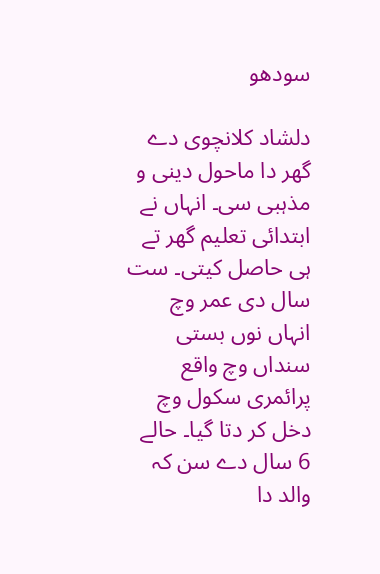سودھو

دلشاد کلانچوی دے گھر دا ماحول دینی و مذہبی سی۔ انہاں نے ابتدائی تعلیم گھر تے ہی حاصل کیتی۔ ست سال دی عمر وچ انہاں نوں بستی سنداں وچ واقع پرائمری سکول وچ دخل کر دتا گیا۔ حالے 6 سال دے سن کہ والد دا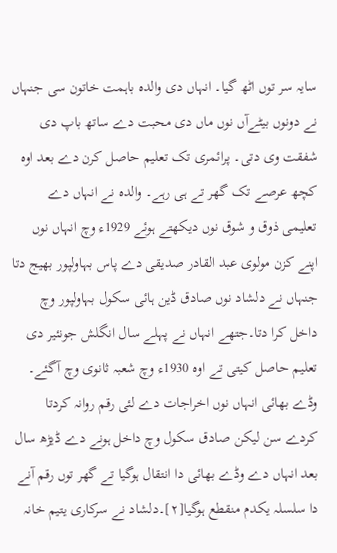سایہ سر توں اٹھ گیا۔ انہاں دی والدہ باہمت خاتون سی جنہاں نے دونوں بیٹےآں نوں ماں دی محبت دے ساتھ باپ دی شفقت وی دتی۔ پرائمری تک تعلیم حاصل کرن دے بعد اوہ کچھ عرصے تک گھر تے ہی رہے۔ والدہ نے انہاں دے تعلیمی ذوق و شوق نوں دیکھتے ہوئے 1929ء وچ انہاں نوں اپنے کزن مولوی عبد القادر صدیقی دے پاس بہاولپور بھیج دتا جنہاں نے دلشاد نوں صادق ڈین ہائی سکول بہاولپور وچ داخل کرا دتا۔جتھے انہاں نے پہلے سال انگلش جونئیر دی تعلیم حاصل کیتی تے اوہ 1930ء وچ شعبہ ثانوی وچ آگئے۔ وڈے بھائی انہاں نوں اخراجات دے لئی رقم روانہ کردتا کردے سن لیکن صادق سکول وچ داخل ہونے دے ڈیڑھ سال بعد انہاں دے وڈے بھائی دا انتقال ہوگیا تے گھر توں رقم آنے دا سلسلہ یکدم منقطع ہوگیا[۲]۔دلشاد نے سرکاری یتیم خانہ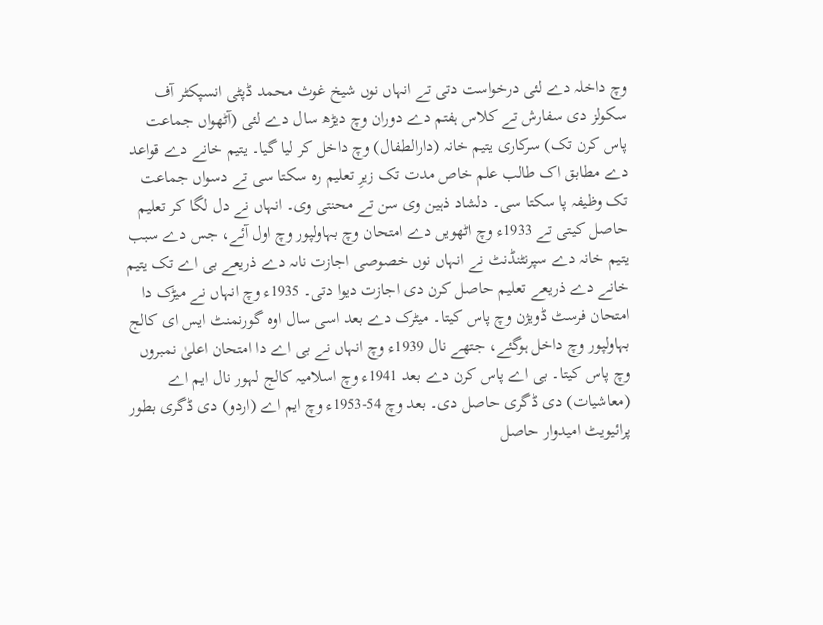وچ داخلہ دے لئی درخواست دتی تے انہاں نوں شیخ غوث محمد ڈپٹی انسپکٹر آف سکولز دی سفارش تے کلاس ہفتم دے دوران وچ دیڑھ سال دے لئی (آٹھواں جماعت پاس کرن تک) سرکاری یتیم خانہ (دارالطفال) وچ داخل کر لیا گیا۔ یتیم خانے دے قواعد دے مطابق اک طالب علم خاص مدت تک زیرِ تعلیم رہ سکتا سی تے دسواں جماعت تک وظیفہ پا سکتا سی۔ دلشاد ذہین وی سن تے محنتی وی۔ انہاں نے دل لگا کر تعلیم حاصل کیتی تے 1933ء وچ اٹھویں دے امتحان وچ بہاولپور وچ اول آئے، جس دے سبب یتیم خانہ دے سپرنٹنڈنٹ نے انہاں نوں خصوصی اجازت ناںہ دے ذریعے بی اے تک یتیم خانے دے ذریعے تعلیم حاصل کرن دی اجازت دیوا دتی۔ 1935ء وچ انہاں نے میڑک دا امتحان فرسٹ ڈویژن وچ پاس کیتا۔ میٹرک دے بعد اسی سال اوہ گورنمنٹ ایس ای کالج بہاولپور وچ داخل ہوگئے، جتھے نال 1939ء وچ انہاں نے بی اے دا امتحان اعلیٰ نمبروں وچ پاس کیتا۔ بی اے پاس کرن دے بعد 1941ء وچ اسلامیہ کالج لہور نال ایم اے (معاشیات) دی ڈگری حاصل دی۔ بعد وچ 54-1953ء وچ ایم اے (اردو) دی ڈگری بطور پرائیویٹ امیدوار حاصل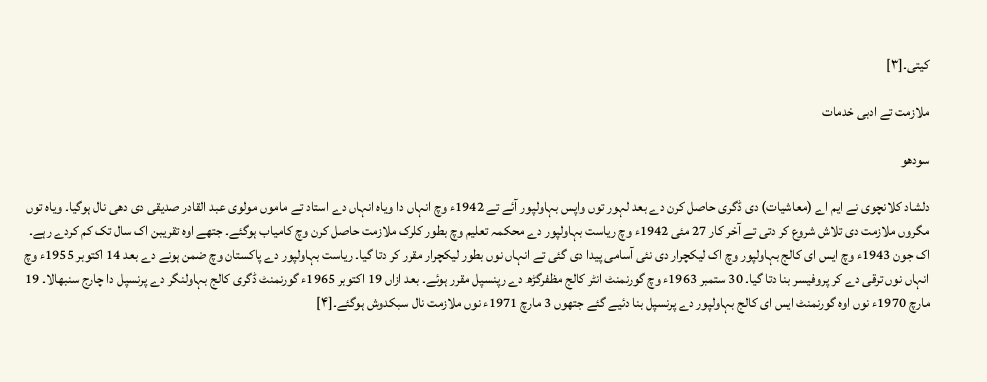کیتی۔[۳]

ملازمت تے ادبی خدمات

سودھو

دلشاد کلانچوی نے ایم اے (معاشیات) دی ڈگری حاصل کرن دے بعد لہور توں واپس بہاولپور آئے تے 1942ء وچ انہاں دا ویاہ انہاں دے استاد تے ماموں مولوی عبد القادر صدیقی دی دھی نال ہوگیا۔ ویاہ توں مگروں ملازمت دی تلاش شروع کر دتی تے آخر کار 27 مئی 1942ء وچ ریاست بہاولپور دے محکمہ تعلیم وچ بطور کلرک ملازمت حاصل کرن وچ کامیاب ہوگئے۔ جتھے اوہ تقریبن اک سال تک کم کردے رہے۔ اک جون 1943ء وچ ایس ای کالج بہاولپور وچ اک لیکچرار دی نئی آسامی پیدا دی گئی تے انہاں نوں بطور لیکچرار مقرر کر دتا گیا۔ ریاست بہاولپور دے پاکستان وچ ضمن ہونے دے بعد 14 اکتوبر 1955ء وچ انہاں نوں ترقی دے کر پروفیسر بنا دتا گیا۔ 30 ستمبر 1963ء وچ گورنمنٹ انٹر کالج مظفرگڑھ دے رپنسپل مقرر ہوئے۔ بعد ازاں 19 اکتوبر 1965ء گورنمنٹ ڈگری کالج بہاولنگر دے پرنسپل دا چارج سنبھالا۔ 19 مارچ 1970ء نوں اوہ گورنمنٹ ایس ای کالج بہاولپور دے پرنسپل بنا دئیے گئے جتھوں 3 مارچ 1971ء نوں ملازمت نال سبکدوش ہوگئے۔[۴]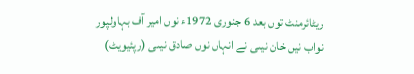ریٹائرمنٹ توں بعد 6 جنوری 1972ء نوں امیر آف بہاولپور نواب نیں خان نیںی نے انہاں نوں صادق نیںی (رپئیویٹ)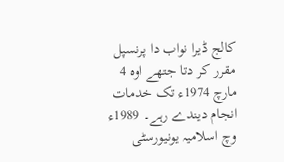کالج ڈیرا نواب دا پرنسپل مقرر کر دتا جتھے اوہ 4 مارچ 1974ء تک خدمات انجام دیندے رہے۔ 1989ء وچ اسلامیہ یونیورسٹی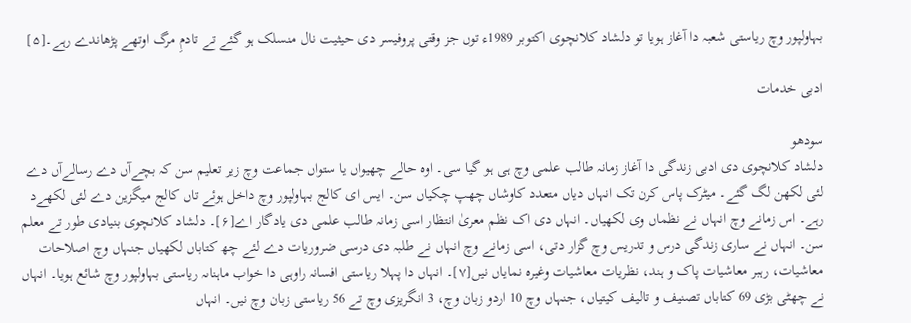بہاولپور وچ ریاستی شعبہ دا آغاز ہویا تو دلشاد کلانچوی اکتوبر 1989ء توں جز وقتی پروفیسر دی حیثیت نال منسلک ہو گئے تے تادمِ مرگ اوتھے پڑھاندے رہے۔[۵]

ادبی خدمات

سودھو
دلشاد کلانچوی دی ادبی زندگی دا آغاز زمانہ طالب علمی وچ ہی ہو گیا سی۔ اوہ حالے چھیواں یا ستواں جماعت وچ زیر تعلیم سن کہ بچےآں دے رسالےآں دے لئی لکھن لگ گئے۔ میٹرک پاس کرن تک انہاں دیاں متعدد کاوشاں چھپ چکیاں سن۔ ایس ای کالج بہاولپور وچ داخل ہوئے تاں کالج میگزین دے لئی لکھےد رہے۔ اس زمانے وچ انہاں نے نظماں وی لکھیاں۔ انہاں دی اک نظم معریٰ انتظار اسی زمانہ طالب علمی دی یادگار اے[۶]۔ دلشاد کلانچوی بنیادی طور تے معلم سن۔ انہاں نے ساری زندگی درس و تدریس وچ گزار دتی، اسی زمانے وچ انہاں نے طلبہ دی درسی ضروریات دے لئے چھ کتاباں لکھیاں جنہاں وچ اصلاحات معاشیات، رہبر معاشیات پاک و ہند، نظریات معاشیات وغیرہ نمایاں نیں[۷]۔ انہاں دا پہلا ریاستی افسانہ راوہی دا خواب ماہناںہ ریاستی بہاولپور وچ شائع ہویا۔ انہاں نے چھٹی بڑی 69 کتاباں تصنیف و تالیف کیتیاں، جنہاں وچ 10 اردو زبان وچ، 3 انگریزی وچ تے 56 ریاستی زبان وچ نیں۔ انہاں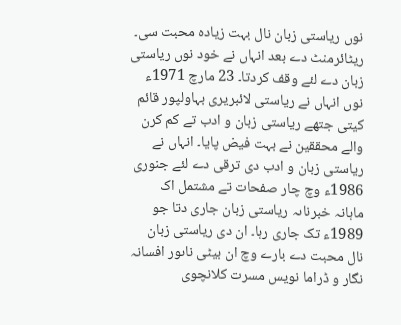نوں ریاستی زبان نال بہت زیادہ محبت سی۔ ریٹائرمنٹ دے بعد انہاں نے خود نوں ریاستی زبان دے لئے وقف کردتا۔ 23 مارچ 1971ء نوں انہاں نے ریاستی لائبریری بہاولپور قائم کیتی جتھے ریاستی زبان و ادب تے کم کرن والے محققین نے بہت فیض پایا۔ انہاں نے ریاستی زبان و ادب دی ترقی دے لئے جنوری 1986ء وچ چار صفحات تے مشتمل اک ماہانہ خبرناںہ ریاستی زبان جاری دتا جو 1989ء تک جاری رہا۔ ان دی ریاستی زبان نال محبت دے بارے وچ ان بیٹی ناںور افسانہ نگار و ڈراما نویس مسرت کلانچوی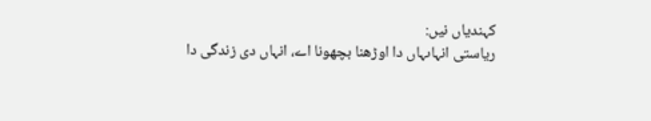کہندیاں نیں:
ریاستی انہاںہاں دا اوڑھنا بچھونا اے، انہاں دی زندگی دا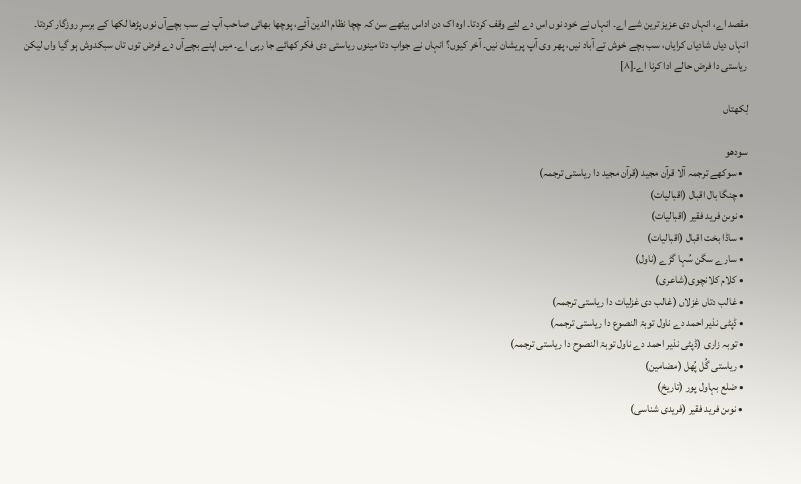مقصد اے، انہاں دی عزیز ترین شے اے۔ انہاں نے خود نوں اس دے لئے وقف کردتا۔ اوہ اک دن اداس بیٹھے سن کہ چچا نظام الدین آئے، پوچھا بھائی صاحب آپ نے سب بچےآں نوں پڑھا لکھا کے برسرِ روزگار کردتا۔ انہاں دیاں شادیاں کرایاں، سب بچے خوش تے آباد نیں، پھر وی آپ پریشان نیں۔ آخر کیوں؟ انہاں نے جواب دتا مینوں ریاستی دی فکر کھائے جا رہی اے۔ میں اپنے بچےآں دے فرض توں تاں سبکدوش ہو گیا واں لیکن ریاستی دا فرض حالے ادا کرنا اے۔[۸]

لِکھتاں

سودھو
  • سوکھے ترجمہ آلا قرآن مجید (قرآن مجید دا ریاستی ترجمہ)
  • چنگا بال اقبال (اقبالیات)
  • نوںن فرید فقیر (اقبالیات)
  • ساڈا بخت اقبال (اقبالیات)
  • سارے سگن سُہا گڑے (ناول)
  • کلام کلانچوی(شاعری)
  • غالب دتاں غزلاں (غالب دی غزلیات دا ریاستی ترجمہ)
  • ڈپٹی نذیر احمد دے ناول توبۃ النصوع دا ریاستی ترجمہ)
  • توبہ زاری (ڈپٹی نذیر احمد دے ناول توبۃ النصوح دا ریاستی ترجمہ)
  • ریاستی گُل پُھل (مضامین)
  • ضلع بہاول پور (تاریخ)
  • نوںن فرید فقیر (فریدی شناسی)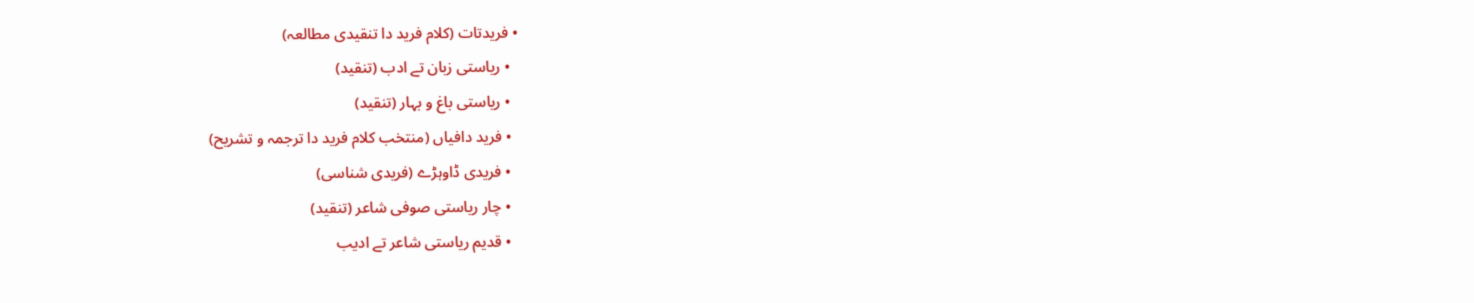• فریدتات (کلام فرید دا تنقیدی مطالعہ)
  • ریاستی زبان تے ادب (تنقید)
  • ریاستی باغ و بہار (تنقید)
  • فرید دافیاں (منتخب کلام فرید دا ترجمہ و تشریح)
  • فریدی ڈاوہڑے (فریدی شناسی)
  • چار ریاستی صوفی شاعر (تنقید)
  • قدیم ریاستی شاعر تے ادیب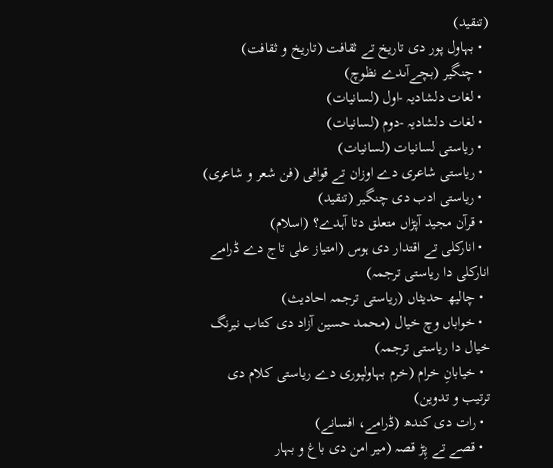(تنقید)
  • بہاول پور دی تاریخ تے ثقافت (تاریخ و ثقافت)
  • چنگیر (بچےآںدے نظوچ)
  • لغات دلشادیہ -اول (لسانیات)
  • لغات دلشادیہ -دوم (لسانیات)
  • ریاستی لسانیات (لسانیات)
  • ریاستی شاعری دے اوزان تے قوافی (فن شعر و شاعری)
  • ریاستی ادب دی چنگیر (تنقید)
  • قرآن مجید آپڑاں متعلق دتا آہدے؟ (اسلام)
  • انارکلی تے اقتدار دی ہوس (امتیاز علی تاج دے ڈرامے انارکلی دا ریاستی ترجمہ)
  • چالیھ حدیثاں (ریاستی ترجمہ احادیث)
  • خواباں وچ خیال (محمد حسین آزاد دی کتاب نیرنگ خیال دا ریاستی ترجمہ)
  • خیابانِ خرام (خرم بہاولپوری دے ریاستی کلام دی ترتیب و تدوین)
  • رات دی کندھ (ڈرامے، افسانے)
  • قصے تے پِڑ قصہ (میر امن دی باغ و بہار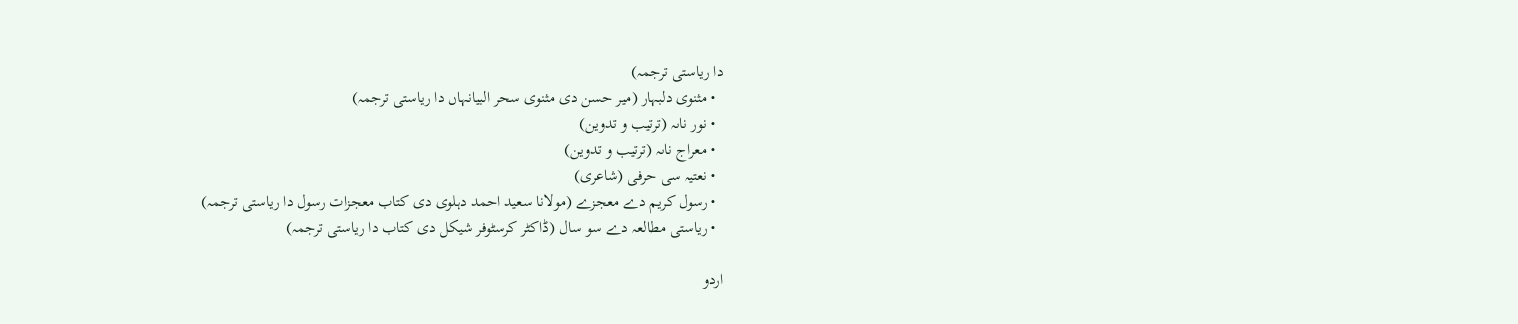دا ریاستی ترجمہ)
  • مثنوی دلبہار (میر حسن دی مثنوی سحر البیانہاں دا ریاستی ترجمہ)
  • نور ناںہ (ترتیب و تدوین)
  • معراج ناںہ (ترتیب و تدوین)
  • نعتیہ سی حرفی (شاعری)
  • رسول کریم دے معجزے (مولانا سعید احمد دہلوی دی کتاب معجزات رسول دا ریاستی ترجمہ)
  • ریاستی مطالعہ دے سو سال (ڈاکٹر کرسٹوفر شیکل دی کتاب دا ریاستی ترجمہ)

اردو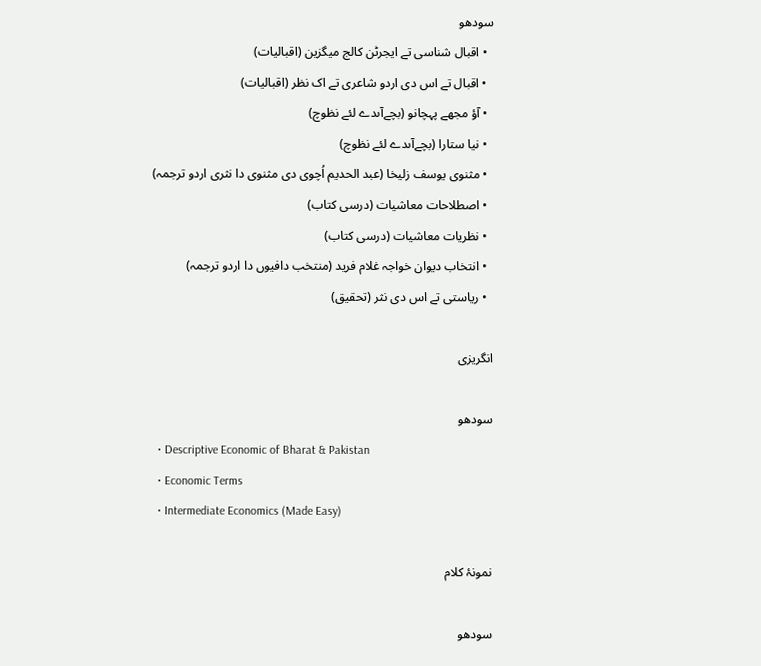سودھو
  • اقبال شناسی تے ایجرٹن کالج میگزین (اقبالیات)
  • اقبال تے اس دی اردو شاعری تے اک نظر (اقبالیات)
  • آؤ مجھے پہچانو (بچےآںدے لئے نظوچ)
  • نیا ستارا (بچےآںدے لئے نظوچ)
  • مثنوی یوسف زلیخا (عبد الحدیم اُچوی دی مثنوی دا نثری اردو ترجمہ)
  • اصطلاحات معاشیات (درسی کتاب)
  • نظریات معاشیات (درسی کتاب)
  • انتخاب دیوان خواجہ غلام فرید (منتخب دافیوں دا اردو ترجمہ)
  • ریاستی تے اس دی نثر (تحقیق)

انگریزی

سودھو
  • Descriptive Economic of Bharat & Pakistan
  • Economic Terms
  • Intermediate Economics (Made Easy)

نمونۂ کلام

سودھو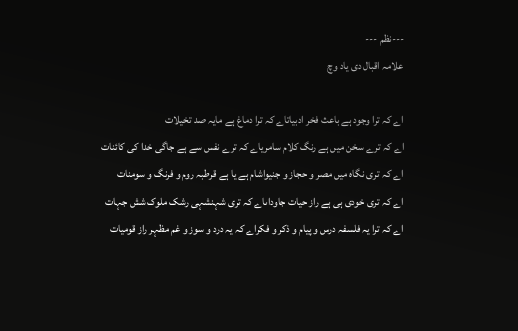---نظم ---
علامہ اقبال دی یاد وچ

اے کہ ترا وجود ہے باعث فخر ادبیاتاے کہ ترا دماغ ہے مایہ صد تخیلات
اے کہ ترے سخن میں ہے رنگ کلام سامریاے کہ ترے نفس سے ہے جاگی خدا کی کائنات
اے کہ تری نگاہ میں مصر و حجاز و جنیواشام ہے یا ہے قرطبہ روم و فرنگ و سومنات
اے کہ تری خودی ہی ہے راز حیات جاوداںاے کہ تری شہنشہی رشک ملوک شش جہات
اے کہ ترا یہ فلسفہ درس و پیام و ذکر و فکراے کہ یہ درد و سوز و غم مظہر راز قومیات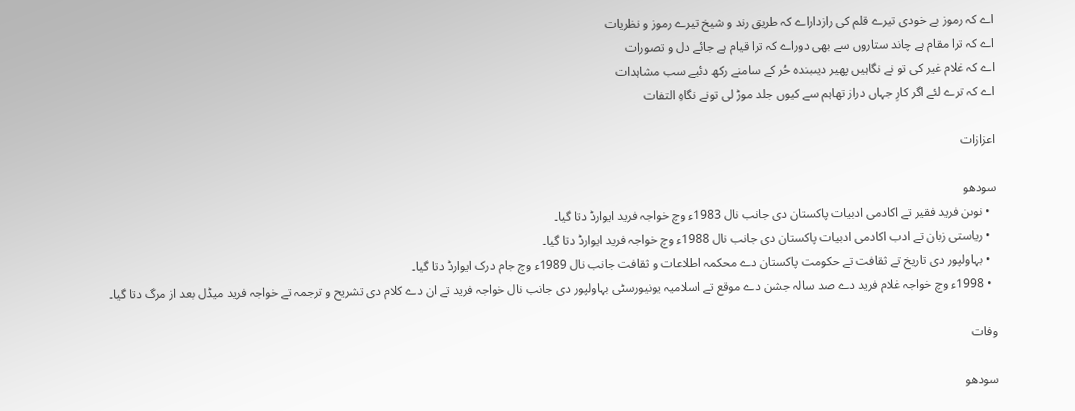اے کہ رموز بے خودی تیرے قلم کی رازداراے کہ طریق رند و شیخ تیرے رموز و نظریات
اے کہ ترا مقام ہے چاند ستاروں سے بھی دوراے کہ ترا قیام ہے جائے دل و تصورات
اے کہ غلام غیر کی تو نے نگاہیں پھیر دیںبندہ حُر کے سامنے رکھ دئیے سب مشاہدات
اے کہ ترے لئے اگر کارِ جہاں دراز تھاہم سے کیوں جلد موڑ لی تونے نگاہِ التفات

اعزازات

سودھو
  • نوںن فرید فقیر تے اکادمی ادبیات پاکستان دی جانب نال 1983ء وچ خواجہ فرید ایوارڈ دتا گیا۔
  • ریاستی زبان تے ادب اکادمی ادبیات پاکستان دی جانب نال 1988ء وچ خواجہ فرید ایوارڈ دتا گیا۔
  • بہاولپور دی تاریخ تے ثقافت تے حکومت پاکستان دے محکمہ اطلاعات و ثقافت جانب نال 1989ء وچ جام درک ایوارڈ دتا گیا۔
  • 1998ء وچ خواجہ غلام فرید دے صد سالہ جشن دے موقع تے اسلامیہ یونیورسٹی بہاولپور دی جانب نال خواجہ فرید تے ان دے کلام دی تشریح و ترجمہ تے خواجہ فرید میڈل بعد از مرگ دتا گیا۔

وفات

سودھو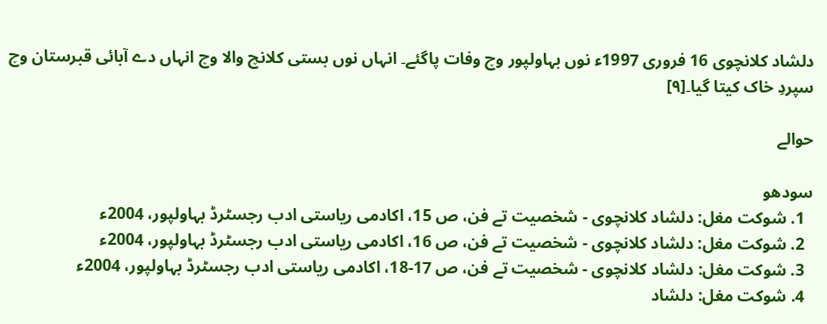دلشاد کلانچوی 16 فروری 1997ء نوں بہاولپور وچ وفات پاگئے۔ انہاں نوں بستی کلانچ والا وچ انہاں دے آبائی قبرستان وچ سپردِ خاک کیتا گیا۔[۹]

حوالے

سودھو
  1. شوکت مغل: دلشاد کلانچوی - شخصیت تے فن، ص 15، اکادمی ریاستی ادب رجسٹرڈ بہاولپور، 2004ء
  2. شوکت مغل: دلشاد کلانچوی - شخصیت تے فن، ص 16، اکادمی ریاستی ادب رجسٹرڈ بہاولپور، 2004ء
  3. شوکت مغل: دلشاد کلانچوی - شخصیت تے فن، ص 17-18، اکادمی ریاستی ادب رجسٹرڈ بہاولپور، 2004ء
  4. شوکت مغل: دلشاد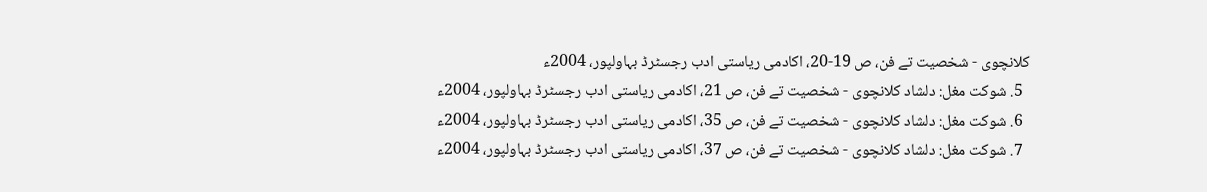کلانچوی - شخصیت تے فن، ص 19-20، اکادمی ریاستی ادب رجسٹرڈ بہاولپور، 2004ء
  5. شوکت مغل: دلشاد کلانچوی - شخصیت تے فن، ص 21، اکادمی ریاستی ادب رجسٹرڈ بہاولپور، 2004ء
  6. شوکت مغل: دلشاد کلانچوی - شخصیت تے فن، ص 35، اکادمی ریاستی ادب رجسٹرڈ بہاولپور، 2004ء
  7. شوکت مغل: دلشاد کلانچوی - شخصیت تے فن، ص 37، اکادمی ریاستی ادب رجسٹرڈ بہاولپور، 2004ء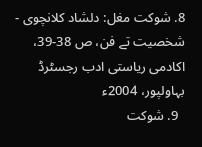8. شوکت مغل: دلشاد کلانچوی - شخصیت تے فن، ص 38-39، اکادمی ریاستی ادب رجسٹرڈ بہاولپور، 2004ء
  9. شوکت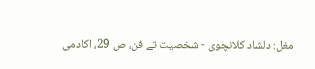مغل: دلشاد کلانچوی - شخصیت تے فن، ص 29، اکادمی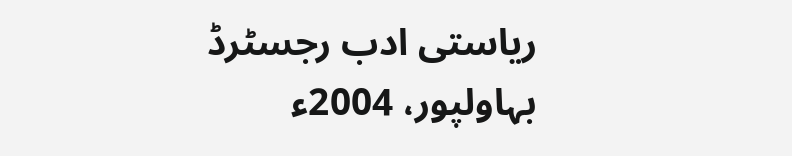ریاستی ادب رجسٹرڈ بہاولپور، 2004ء